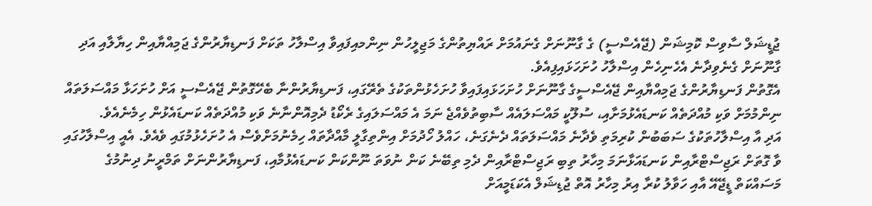ޖުޑީޝަލް ސާވިސް ކޮމިޝަން (ޖޭއެސްސީ) ގެ ގާނޫނަށް ގެނައުމަށް ރައްޔިތުންގެ މަޖިލީހުން ނިންމއިފައިވާ އިސްލާހު ތަކަށް ފަނޑިޔާރުންގެ ޖަމިއްޔާއިން ހިޔާލާއި އަދި ގާނޫނަށް ގެނެވިދާނެ އެހެނިހެން އިސްލާހު ހުށަހަޅައިފިއެވެ.
އެގޮތުން ފަނޑިޔާރުންގެ ޖަމިއްޔާއިން ޖޭއެސްސީގެ ގާނޫނަށް ހުށަހަޅައިފައިވާ ހުށަހެޅުންތަކުގެ ތެރޭގައި، ފަނޑިޔާރުންނާ ބެހޭގޮތުން ޖޭއެސްސީ އަށް ހުށަހަޅާ މައްސަލަތައް ނިންމުމަށް ވަކި މުއްދަތެއް ކަނޑައެޅުމަށާއި، ސުލޫކީ މައްސަލައެއް ސާބިތުވެއްޖެ ނަމަ އެ މައްސަލައިގެ ރެކޯޑު ދެމިއޮންނާނެ ވަކި މުއްދަތެއް ކަނޑައެޅުން ހިމެނެއެވެ.
އަދި އާ އިސްލާހުތަކުގެ ސަބަބުން ކުރިމަތި ވެދާނެ މައްސަލަތައް ދެނެގަނެ، ހައްލު ހޯދުމަށް އިންތިގާލީ މާއްދާތައް ހިމެނުމަށްވެސް އެ ހުށަހެޅުމުގައި ވެއެވެ. އެއީ އިސްލާހުގައި ވާ ގޮތަށް ރަޖިސްޓްރާއިން ކަނޑައަޅާނަމަ މިހާރު ތިބި ރަޖިސްޓްރާއިން ދެމި ތިބޭނެ ކަން ނުވަތަ ނޫންކަން ކަނޑައެޅުމާއި، ފަނޑިޔާރުންނަށް ތަމްރީނު ދިނުމުގެ މަސައްކަތް ޑީޖޭއޭ އާއި ހަވާލު ކުރާ އިރު މިހާރު އޮތް ޖުޑިޝަލް އެކަޑަމީއަށް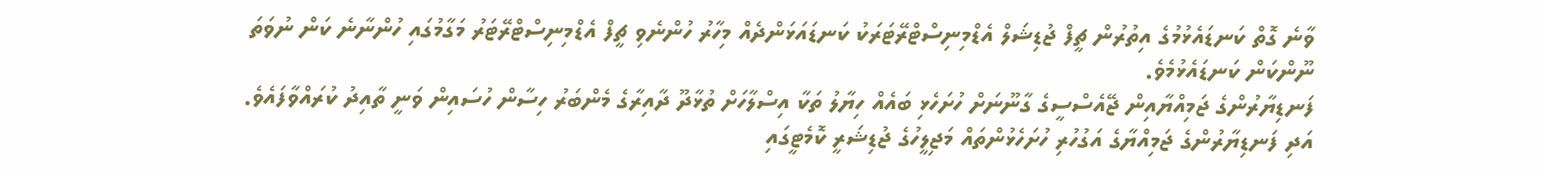ވާނެ ގޮތް ކަނޑައެޅުމުގެ އިތުރުން ޗީފް ޖުޑިޝަލް އެޑްމިނިސްޓްރޭޓަރަކު ކަނޑައަޅަންދެއް މިހާރު ހުންނެވި ޗީފް އެޑްމިނިސްޓްރޭޓަރު މަގާމުގައި ހުންނާނެ ކަން ނުވަތަ ނޫންކަން ކަނޑައެޅުމެވެ.
ފަނޑިޔާރުންގެ ޖަމިއްޔާއިން ޖޭއެސްސީގެ ގާނޫނަށް ހުށަހެޅި ބައެއް ހިޔާލު ތަކާ އިސްލާހަށް ތުޅާދޫ ދާއިރާގެ މެންބަރު ހިސާން ހުސައިން ވަނީ ތާއިދު ކުރައްވާފައެވެ. އަދި ފަނޑިޔާރުންގެ ޖަމިއްޔާގެ އަގުހުރި ހުށަހެޅުންތައް މަޖިލީހުގެ ޖުޑިޝަރީ ކޮމެޓީގައި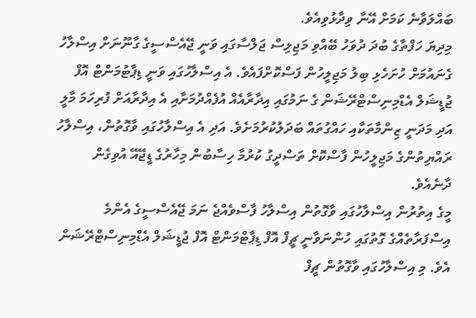ބައްލަވާނެ ކަމަށް އޭނާ ވިދާޅުވިއެވެ.
މިދިޔަ ހަފްތާގެ ބުދަ ދުވަހު ބޭއްވި މަޖިލިސް ޖަލްސާގައި ވަނީ ޖޭއެސްސީގެ ގާނޫނަށް އިސްލާހު ގެނައުމަށް ހުށަހެޅި ބިލު މަޖިލީހުން ފަސްކޮށްފައެވެ. އެ އިސްލާހުގައި ވަނީ ޑިޕާޓުމަންޓް އޮފް ޖުޑީޝަލް އެޑްމިނިސްޓްރޭޝަން ގެ ނަމުގައި އިދާރާއެއް އުފެއްދުމަށާއި އެ އިދާރާއަށް ފުރިހަމަ މާލީ އަދި މަދަނީ ޒިންމާތަކާއި ހައްގުތައް ބަދަލުކުރުމަށެވެ. އަދި އެ އިސްލާހުގައި ވާގޮތުން، އިސްލާހު ރައްޔިތުންގެ މަޖިލީހުން ފާސްކޮށް ތަސްދީގު ކުރުމާ ހިސާބުން މިހާރުގެ ޑީޖޭއޭ އުވިގެން ދާނެއެވެ.
މީގެ އިތުރުން އިސްލާހުގައި ވާގޮތުން އިސްލާހު ފާސްވެއްޖެ ނަމަ ޖޭއެސްސީގެ އެންމެ އިސްފަރާތެއްގެ ގޮތުގައި ހުންނަވާނީ ޗީފް އޮފް ޑިޕާޓްމަންޓް އޮފް ޖުޑީޝަލް އެޑްމިނިސްޓްރޭޝަން އެވެ. މި އިސްލާހުގައި ވާގޮތުން ޗީފް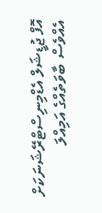އޮފް ޖުޑީޝަލް އެޑްމިނިސްޓްރޭޝަނަކަށް އެއްވެސް ބާވަތެއްގެ އަމިއްލަ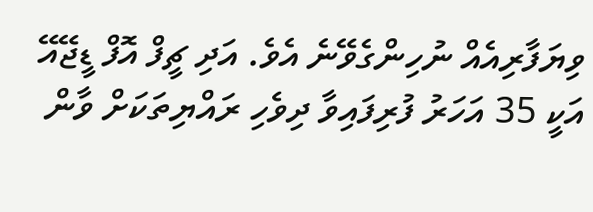ވިޔަފާރިއެއް ނުހިންގެވޭނެ އެވެ. އަދި ޗީފް އޮފް ޑީޖޭއޭ އަކީ 35 އަހަރު ފުރިފައިވާ ދިވެހި ރައްޔިތަކަށް ވާން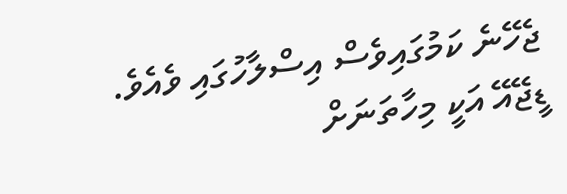ޖެހޭނެ ކަމުގައިވެސް އިސްލާހުގައި ވެއެވެ.
ޑީޖޭއޭ އަކީ މިހާތަނަށް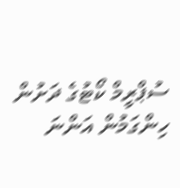ސުޕްރީމް ކޯޓުގެ ދަށުން ހިންގަމުން އަންނަ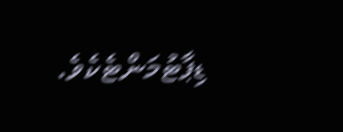ޑިޕާޓުމަންޓެކެވެ.